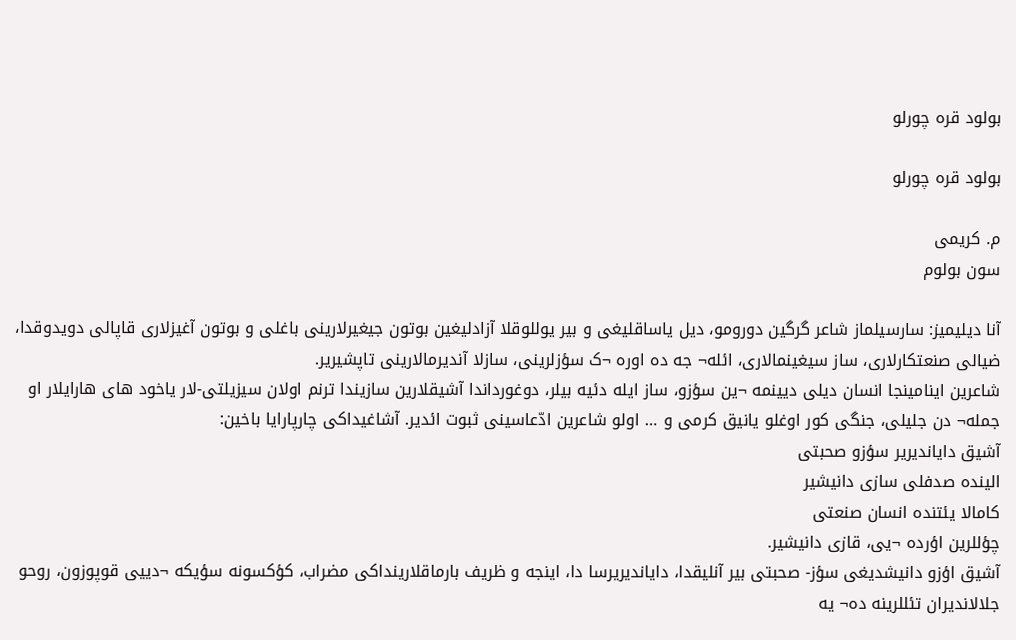بولود قره چورلو

بولود قره چورلو

م. کریمی
سون بولوم

آنا دیلیمیز: سارسیلماز شاعر گرگین دورومو، دیل یاساقلیغی و بیر یوللوقلا آزادلیغین بوتون جیغیرلارینی باغلی و بوتون آغیزلاری قاپالی دویدوقدا، ضیالی صنعتکارلاری، ساز سیغینمالاری، ائله¬ جه ده اوره ¬ک سؤزلرینی، سازلا آندیرمالارینی تاپشیریر.
شاعرین اینامینجا انسان دیلی دیینمه ¬ین سؤزو، ساز ایله دئیه بیلر، دوغورداندا آشیقلارین سازیندا ترنم اولان سیزیلتی-لار یاخود های هارایلار او جمله¬ دن جلیلی، جنگی کور اوغلو یانیق کرمی و … اولو شاعرین ادّعاسینی ثبوت ائدیر. آشاغیداکی چارپارایا باخین:
آشیق دایاندیریر سؤزو صحبتی
الینده صدفلی سازی دانیشیر
کامالا یئتنده انسان صنعتی
چؤللرین اؤرده ¬یی، قازی دانیشیر.
آشیق اؤزو دانیشدیغی سؤز- صحبتی بیر آنلیقدا، دایاندیریرسا دا، اینجه و ظریف بارماقلارینداکی مضراب، کؤکسونه سؤیکه ¬دییی قوپوزون، روحو جلالاندیران تئللرینه ده¬ یه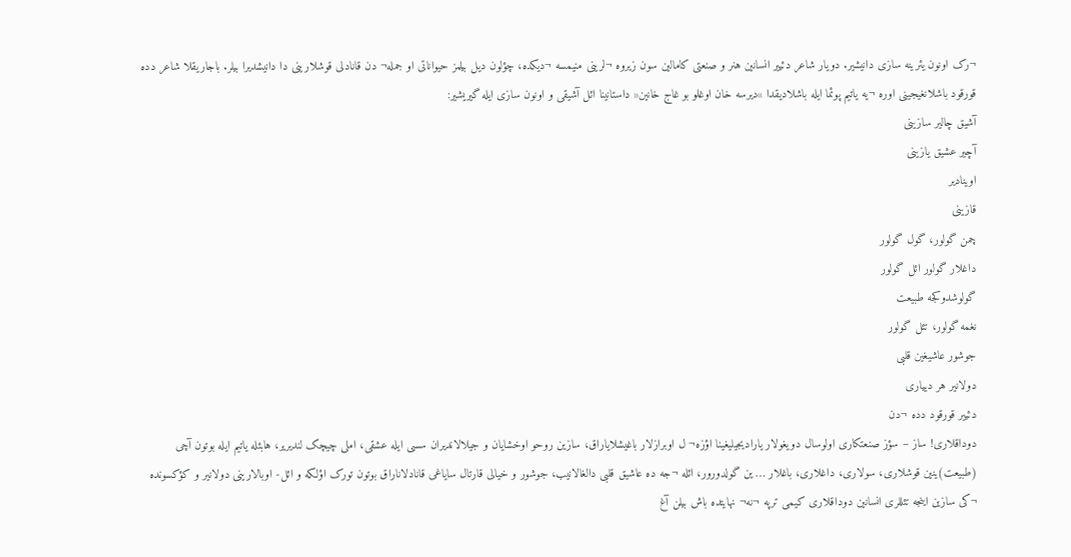¬رک اونون یئرینه سازی دانیشیر. دویار شاعر دئییر انسانین هنر و صنعتی کامالین سون زیروه ¬لرینی منیمسه ¬دیکده، چؤلون دیل بیلمز حیواناتی او جمله¬ دن قانادلی قوشلارینی دا دانیشدیرا بیلر. باجاریقلا شاعر دده قورقود باشلانغیجینی اوره ¬یه یاتیم پوئما ایله باشلادیقدا »دیرسه خان اوغلو بو غاج خانین« داستانینا ائل آشیقی و اونون سازی ایله گیریشیر:
آشیق چالیر سازینی
آچیر عشیق یازینی
اوینادیر
قازینی
چمن گولور، گول گولور
داغلار گولور ائل گولور
گولوشدوکجه طبیعت
نغمه گولور، تئل گولور
جوشور عاشیغین قلبی
دولانیر هر دییاری
دئییر قورقود دده ¬دن
دوداقلاری! ساز – سؤز صنعتکاری اولوسال دویغولار یارادیجیلیغینا اؤزه¬ ل اوبرازلار باغیشلایاراق، سازین روحو اوخشایان و جیلالاندیران سسی ایله عشقی، املی چیچک لندیریر، هابئله یاتیم ایله بوتون آچی (طبیعت)ینین قوشلاری، سولاری، داغلاری، باغلار … ین گولدورور، ائله ¬جه ده عاشیق قلبی دالغالانیب، جوشور و خیالی قارتال سایاغی قانادلاناراق بوتون تورک اؤلکه و ائل- اوبالارینی دولانیر و کؤکسونده ¬کی سازین اینجه تئللری انسانین دوداقلاری کیمی ترپه ¬نه¬ نهایتده باش بیلن آغ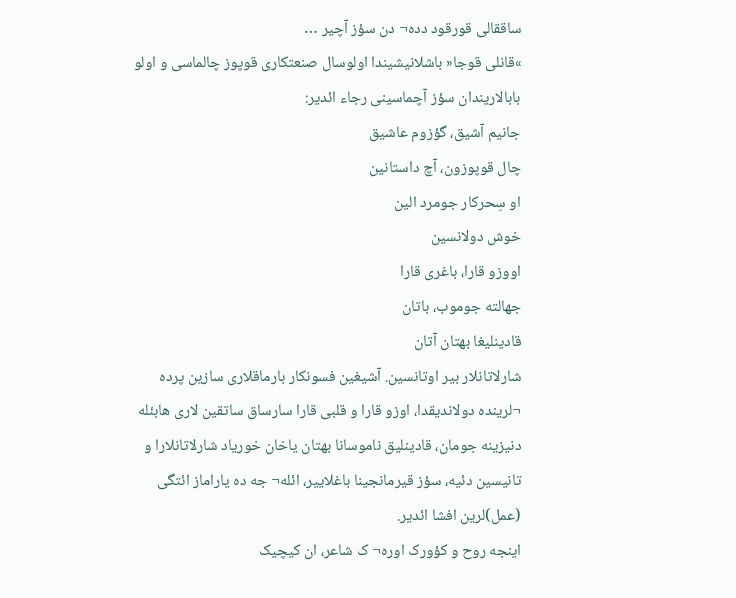ساققالی قورقود دده¬ دن سؤز آچیر …
»قانلی قوجا« باشلانیشیندا اولوسال صنعتکاری قوپوز چالماسی و اولو بابالاریندان سؤز آچماسینی رجاء ائدیر:
جانیم آشیق، گؤزوم عاشیق
چال قوپوزون، آچ داستانین
او سِحرکار جومرد الین
خوش دولانسین
اووزو قارا، باغری قارا
جهالته جوموب، باتان
قادینلیغا بهتان آتان
شارلاتانلار بیر اوتانسین. آشیغین فسونکار بارماقلاری سازین پرده ¬لرینده دولاندیقدا، اوزو قارا و قلبی قارا سارساق ساتقین لاری هابئله دنیزینه جومان، قادینلیق ناموسانا بهتان یاخان خوریاد شارلاتانلارا و تانیسین دئیه، سؤز قیرمانجینا باغلاییر، ائله¬ جه ده یاراماز ائتگی (عمل)لرین افشا ائدیر.
اینجه روح و کؤورک اوره¬ ک شاعر، ان کیچیک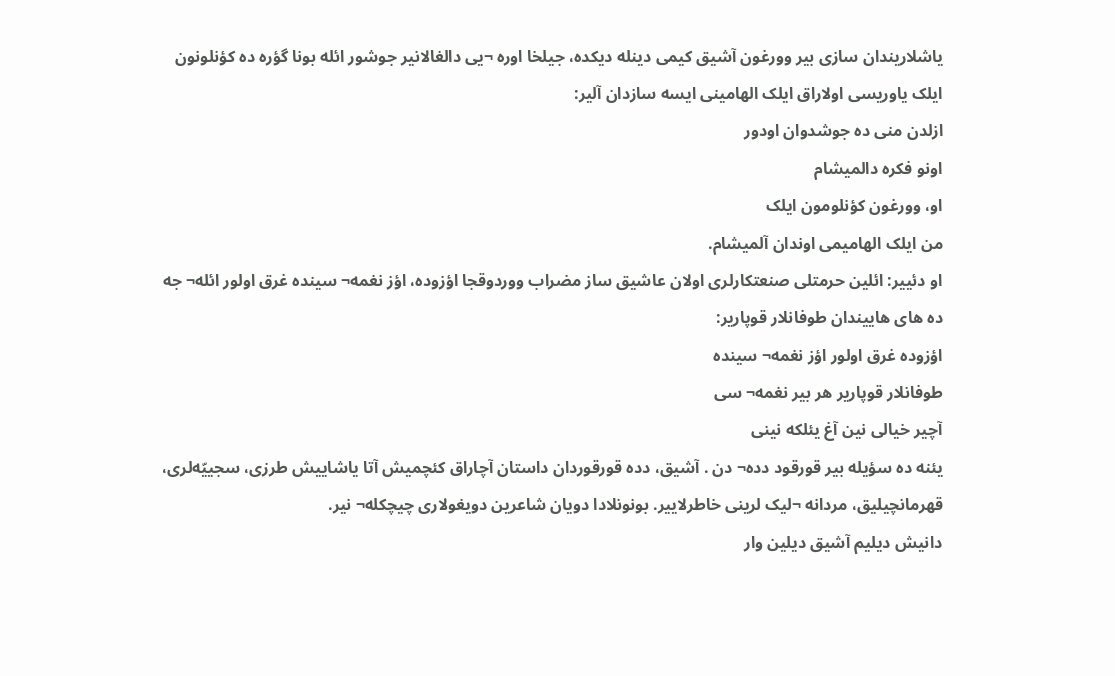یاشلاریندان سازی بیر وورغون آشیق کیمی دینله دیکده، جیلخا اوره ¬یی دالغالانیر جوشور ائله بونا گؤره ده کؤنلونون ایلک یاوریسی اولاراق ایلک الهامینی ایسه سازدان آلیر:
ازلدن منی ده جوشدوان اودور
اونو فکره دالمیشام
او، وورغون کؤنلومون ایلک
من ایلک الهامیمی اوندان آلمیشام.
او دئییر: ائلین حرمتلی صنعتکارلری اولان عاشیق ساز مضراب ووردوقجا اؤزوده، اؤز نغمه¬ سینده غرق اولور ائله¬ جه ده های هاییندان طوفانلار قوپاریر:
اؤزوده غرق اولور اؤز نغمه¬ سینده
طوفانلار قوپاریر هر بیر نغمه¬ سی
آچیر خیالی نین آغ یئلکه نینی
یئنه ده سؤیله بیر قورقود دده¬ دن . آشیق، دده قورقوردان داستان آچاراق کئچمیش آتا یاشاییش طرزی، سجییّه‌لری، قهرمانچیلیق، مردانه ¬لیک لرینی خاطرلاییر. بونونلادا دویان شاعرین دویغولاری چیچکله¬ نیر.
دانیش دیلیم آشیق دیلین وار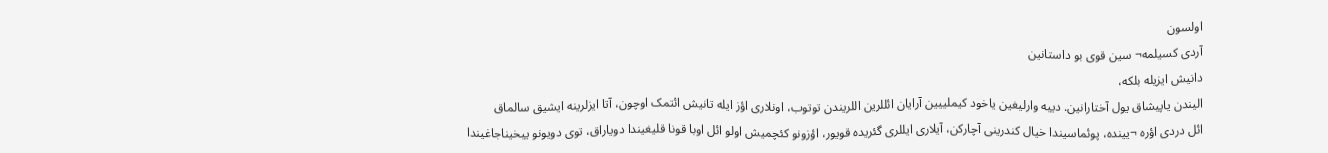اولسون
آردی کسیلمه¬ سین قوی بو داستانین
دانیش ایزیله بلکه،
الیندن یاپیشاق یول آختارانین. دییه وارلیغین یاخود کیملییین آرایان ائللرین اللریندن توتوب، اونلاری اؤز ایله تانیش ائتمک اوچون، آتا ایزلرینه ایشیق سالماق
ائل دردی اؤره ¬یینده، پوئماسیندا خیال کندرینی آچارکن، آیلاری ایللری گئریده قویور، اؤزونو کئچمیش اولو ائل اوبا قونا قلیغیندا دویاراق، توی دویونو ییخیناجاغیندا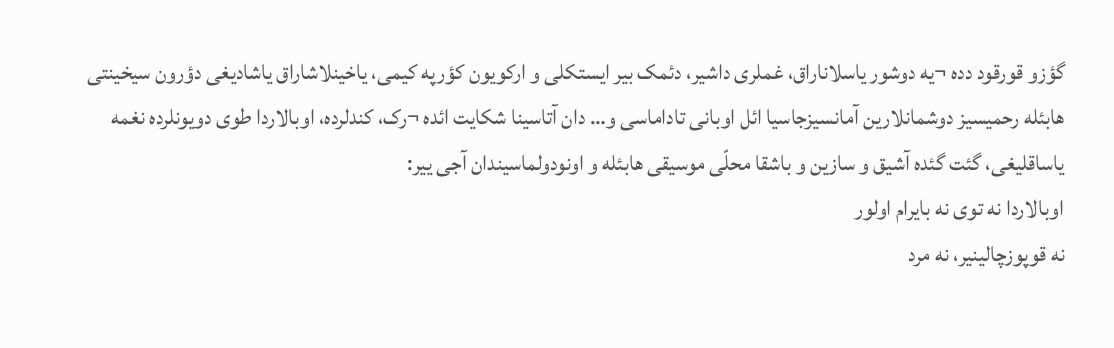گؤزو قورقود دده ¬یه دوشور یاسلاناراق، غملری داشیر، دئمک بیر ایستکلی و ارکویون کؤرپه کیمی، یاخینلاشاراق یاشادیغی دؤرون سیخینتی هابئله رحمیسیز دوشمانلارین آمانسیزجاسیا ائل اوبانی تاداماسی و… دان آتاسینا شکایت ائده ¬رک، کندلرده، اوبالاردا طوی دویونلرده نغمه یاساقلیغی، گئت گئده آشیق و سازین و باشقا محلّی موسیقی هابئله و اونودولماسیندان آجی ییر:
اوبالاردا نه توی نه بایرام اولور
نه قوپوزچالینیر، نه مرد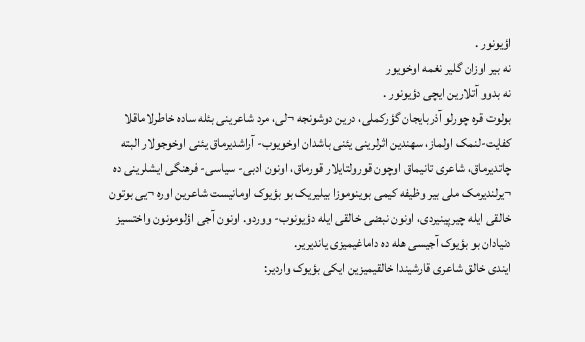اؤیونور .
نه بیر اوزان گلیر نغمه اوخویور
نه بدوو آتلارین ایچی دؤیونور .
بولوت قره چورلو آذربایجان گؤرکملی، درین دوشونجه ¬لی، مرد شاعرینی بئله ساده خاطرلاماقلا کفایت-لنمک اولماز، سهندین اثرلرینی یئنی باشدان اوخویوب- آراشدیرماق یئنی اوخوجولار البته چاتدیرماق، شاعری تانیماق اوچون قورولتایلار قورماق، اونون ادبی- سیاسی- فرهنگی ایشلرینی ده ¬یرلندیرمک ملی بیر وظیفه کیمی بوینوموزا بیلیریک بو بؤیوک اومانیست شاعرین اوره ¬یی بوتون خالقی ایله چیرپینیردی، اونون نبضی خالقی ایله دؤیونوب- ووردو. اونون آجی اؤلومونون واختسیز دنیادان بو بؤیوک آجیسی هله ده داماغیمیزی یاندیریر.
ایندی خالق شاعری قارشیندا خالقیمیزین ایکی بؤیوک واردیر: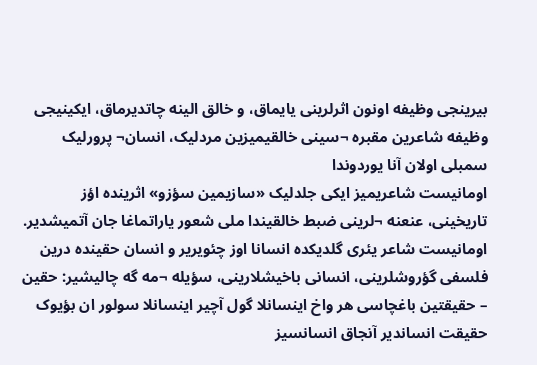بیرینجی وظیفه اونون اثرلرینی یایماق، و خالق الینه چاتدیرماق، ایکینیجی وظیفه شاعرین مقبره ¬سینی خالقیمیزین مردلیک، انسان¬ پرورلیک سمبلی اولان آنا یوردوندا
اومانیست شاعریمیز ایکی جلدلیک «سازیمین سؤزو» اثرینده اؤز تاریخینی، عنعنه ¬لرینی ضبط خالقیندا ملی شعور یاراتماغا جان آتمیشدیر. اومانیست شاعر یئری گلدیکده انسانا اوز چئویریر و انسان حقینده درین فلسفی گؤروشلرینی، انسانی باخیشلارینی، سؤیله ¬مه گه چالیشیر: حقین – حقیقتین باغچاسی هر واخ اینسانلا گول آچیر اینسانلا سولور ان بؤیوک حقیقت انساندیر آنجاق انسانسیز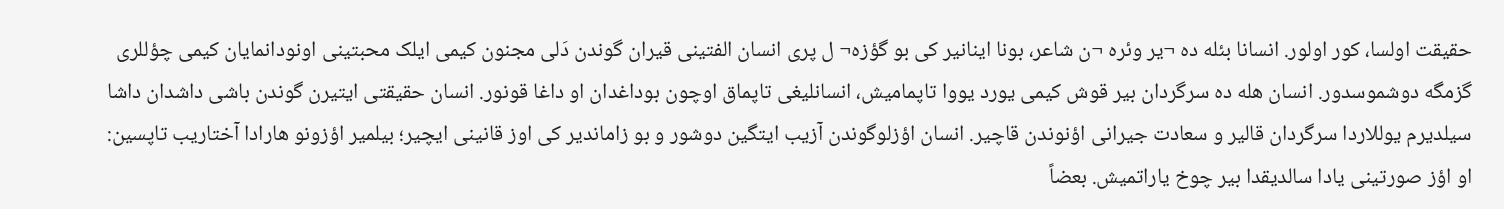حقیقت اولسا، کور اولور. انسانا بئله ده ¬یر وئره ¬ن شاعر، بونا اینانیر کی بو گؤزه¬ ل پری انسان الفتینی قیران گوندن دَلی مجنون کیمی ایلک محبتینی اونودانمایان کیمی چؤللری گزمگه دوشموسدور. انسان هله ده سرگردان بیر قوش کیمی یورد یووا تاپمامیش، انسانلیغی تاپماق اوچون بوداغدان او داغا قونور. انسان حقیقتی ایتیرن گوندن باشی داشدان داشا سیلدیرم یوللاردا سرگردان قالیر و سعادت جیرانی اؤنوندن قاچیر. انسان اؤزلوگوندن آزیب ایتگین دوشور و بو زاماندیر کی اوز قانینی ایچیر؛ بیلمیر اؤزونو هارادا آختاریب تاپسین:
او اؤز صورتینی یادا سالدیقدا بیر چوخ یاراتمیش. بعضاً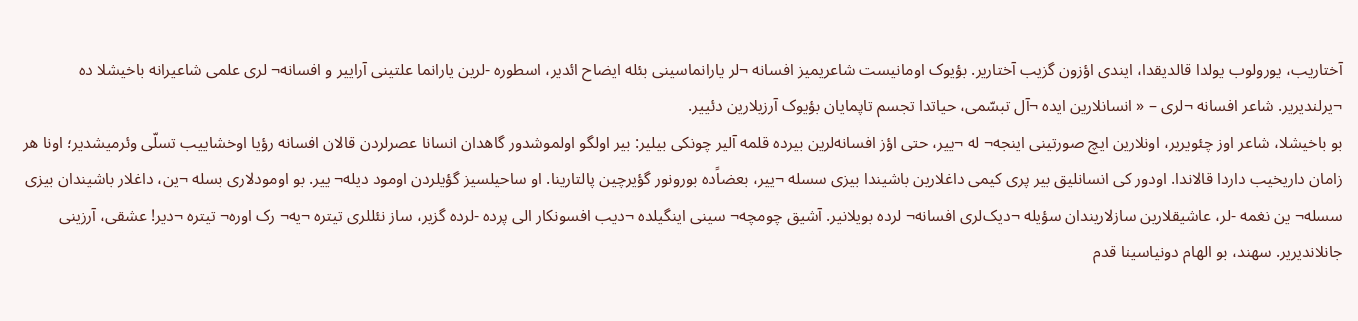آختاریب، یورولوب یولدا قالدیقدا، ایندی اؤزون گزیب آختاریر. بؤیوک اومانیست شاعریمیز افسانه ¬لر یارانماسینی بئله ایضاح ائدیر، اسطوره -لرین یارانما علتینی آراییر و افسانه¬ لری علمی شاعیرانه باخیشلا ده ¬یرلندیریر. شاعر افسانه ¬لری – « انسانلارین ایده ¬آل تبسّمی، حیاتدا تجسم تاپمایان بؤیوک آرزیلارین دئییر.
بو باخیشلا، شاعر اوز چئویریر، اونلارین ایچ صورتینی اینجه¬ له ¬ییر، حتی اؤز افسانه‌لرین بیرده قلمه آلیر چونکی بیلیر: بیر اولگو اولموشدور گاهدان انسانا عصرلردن قالان افسانه رؤیا اوخشاییب تسلّی وئرمیشدیر؛ اونا هر زامان داریخیب داردا قالاندا. اودور کی انسانلیق بیر پری کیمی داغلارین باشیندا بیزی سسله ¬ییر، بعضاًده بورونور گؤیرچین پالتارینا. او ساحیلسیز گؤیلردن اومود دیله¬ ییر. بو اومودلاری بسله ¬ین، داغلار باشیندان بیزی سسله¬ ین نغمه -لر، عاشیقلارین سازلاریندان سؤیله ¬دیک‌لری افسانه¬ لرده بویلانیر. آشیق چومچه¬ سینی اینگیلده ¬دیب افسونکار الی پرده -لرده گزیر، ساز نئللری تیتره ¬یه¬ رک اوره¬ تیتره ¬دیر! عشقی، آرزینی جانلاندیریر. سهند، بو الهام دونیاسینا قدم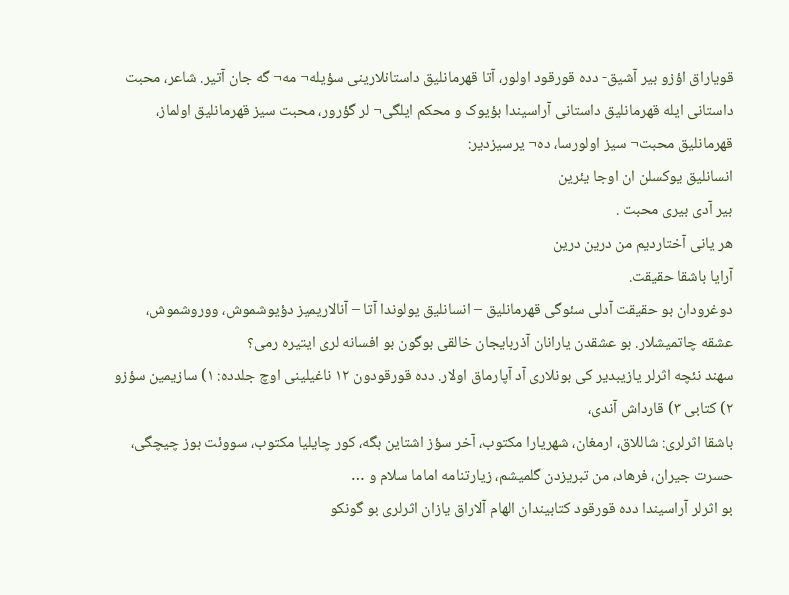قویاراق اؤزو بیر آشیق- دده قورقود اولور، آتا قهرمانلیق داستانلارینی سؤیله¬ مه¬ گه جان آتیر. شاعر، محبت داستانی ایله قهرمانلیق داستانی آراسیندا بؤیوک و محکم ایلگی¬ لر گؤرور، محبت سیز قهرمانلیق اولماز، قهرمانلیق محبت¬ سیز اولورسا، ده¬ یرسیزدیر:
انسانلیق یوکسلن ان اوجا یئرین
بیر آدی بیری محبت .
هر یانی آختاردیم من درین درین
آرایا باشقا حقیقت.
دوغرودان بو حقیقت آدلی سئوگی قهرمانلیق – انسانلیق یولوندا آتا – آنالاریمیز دؤیوشموش، ووروشموش، عشقه چاتمیشلار. بو عشقدن یارانان آذربایجان خالقی بوگون بو افسانه لری ایتیره رمی؟
سهند نئچه اثرلر یازیبدیر کی بونلاری آد آپارماق اولار. دده قورقودون ۱۲ ناغیلینی اوچ جلدده: ۱) سازیمین سؤزو ۲) کتابی ۳) قارداش آندی،
باشقا اثرلری: شاللاق، ارمغان، شهریارا مکتوب، آخر سؤز اشتاین بگه، کور چایلیا مکتوب، سووئت بوز چیچگی، حسرت جیران، فرهاد، من تبریزدن گلمیشم، زیارتنامه اماما سلام و …
بو اثرلر آراسیندا دده قورقود کتابیندان الهام آلاراق یازان اثرلری بو گونکو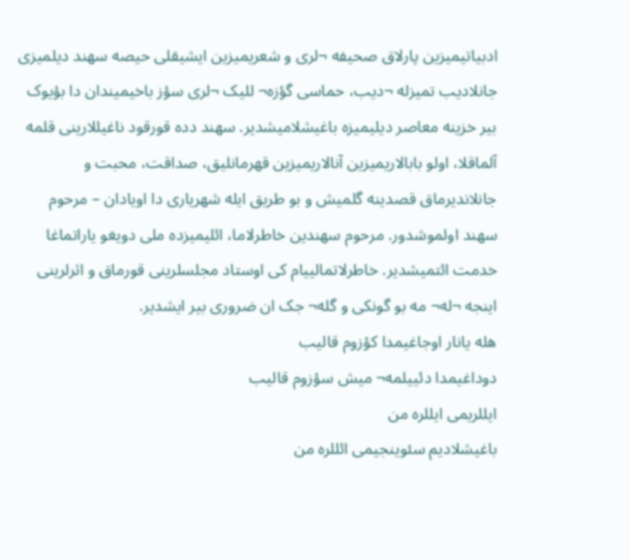ادبیاتیمیزین پارلاق صحیفه ¬لری و شعریمیزین ایشیقلی حیصه سهند دیلمیزی جانلادیب تمیزله ¬دیب، حماسی گؤزه¬ للیک ¬لری سؤز باخیمیندان دا بؤیوک بیر خزینه معاصر دیلیمیزه باغیشلامیشدیر. سهند دده قورقود ناغیللارینی قلمه آلماقلا، اولو بابالاریمیزین آنالاریمیزین قهرمانلیق، صداقت، محبت و جانلاندیرماق قصدینه گلمیش و بو طریق ایله شهریاری دا اویادان – مرحوم سهند اولموشدور. مرحوم سهندین خاطرلاما، ائلیمیزده ملی دویغو یاراتماغا خدمت ائتمیشدیر. خاطرلاتمالییام کی اوستاد مجلسلرینی قورماق و اثرلرینی اینجه ¬له¬ مه بو گونکی و گله¬ جک ان ضروری بیر ایشدیر.
هله یانار اوجاغیمدا کؤزوم قالیب
دوداغیمدا دئییلمه¬ میش سؤزوم قالیب
ایللریمی ایللره من
باغیشلادیم سئوینجیمی ائللره من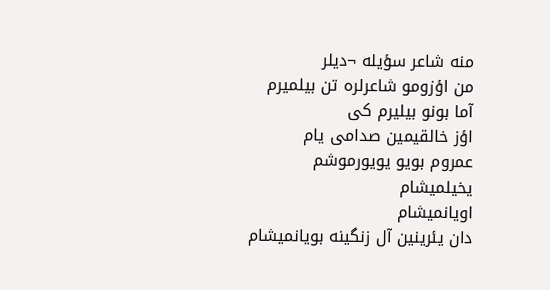منه شاعر سؤیله ¬دیلر
من اؤزومو شاعرلره تن بیلمیرم
آما بونو بیلیرم کی
اؤز خالقیمین صدامی یام
عمروم بویو یویورموشم
یخیلمیشام
اویانمیشام
دان یئرینین آل زنگینه بویانمیشام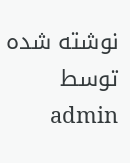نوشته شده توسط admin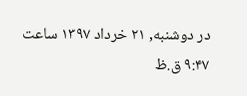در دوشنبه, ۲۱ خرداد ۱۳۹۷ ساعت ۹:۴۷ ق.ظ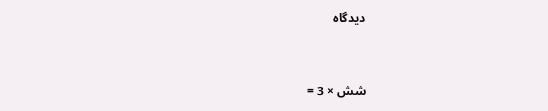دیدگاه


شش × 3 =